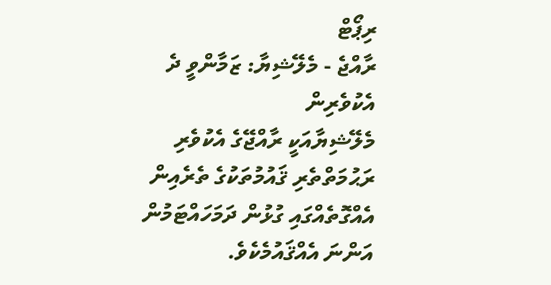ރިޕޯޓް
ރާއްޖެ - މެލޭޝިޔާ: ޒަމާންވީ ދެ އެކުވެރިން
މެލޭޝިޔާއަކީ ރާއްޖޭގެ އެކުވެރި ރަޙުމަތްތެރި ޤައުމުތަކުގެ ތެރެއިން އެއްގޮތެއްގައި ގުޅުން ދަމަހައްޓަމުން އަންނަ އެއްޤައުމެކެވެ.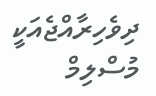ދިވެހިރާއްޖެއަކީ މުސްލިމް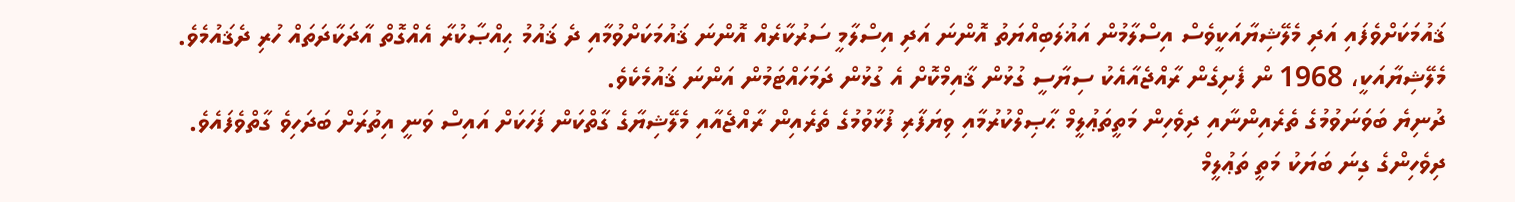ޤައުމަކަށްވެފައި އަދި މެލޭޝިޔާއަކީވެސް އިސްލާމުން އަޣުލަބިއްޔަތު އޮންނަ އަދި އިސްލާމީ ސަރުކާރެއް އޮންނަ ޤައުމަކަށްވުމާއި ދެ ޤައުމު ޙިއްޞާކުރާ އެއްގޮތް އާދަކާދަތައް ހުރި ދެޤައުމެވެ. މެލޭޝިޔާއަކީ، 1968 ން ފެށިގެން ރާއްޖެއާއެކު ސިޔާސީ ގުޅުން ޤާއިމްކޮށް އެ ގުޅުން ދަމަހައްޓަމުން އަންނަ ޤައުމެކެވެ.
ދުނިޔެ ބަވަނަވުމުގެ ތެރެއިންނާއި ދިވެހިން މަތީތަޢުލީމް ޙާޞިލްކުރުމާއި ވިޔަފާރި ފުޅާވުމުގެ ތެރެއިން ރާއްޖެއާއި މެލޭޝިޔާގެ ގާތްކަން ފަހަކަށް އައިސް ވަނީ އިތުރަށް ބަދަހިވެ ގާތްވެފައެވެ. ދިވެހިންގެ ގިނަ ބަޔަކު މަތީ ތަޢުލީމް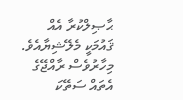ޙާޞިލްކުރާ އެއް ޤައުމަކީ މެލޭޝިޔާއެވެ. މިހާރުވެސް ރާއްޖޭގެ އެތައް ސަތޭކަ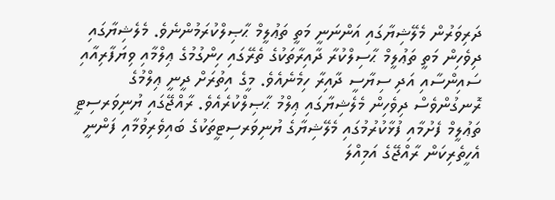ދަރިވަރުން މެލޭޝިޔާގައި އަންނަނީ މަތީ ތަޢުލީމް ޙާޞިލްކުރަމުންނެވެ. މެލެޝިޔާގައި ދިވެހިން މަތީ ތަޢުލީމް ޙާސިލްކުރާ ދާއިރާތަކުގެ ތެރޭގައި ހިންގުމުގެ ޢިލްމާއި ވިޔަފާރިއާއި ސައިންސާއި އަދި ސިޔާސީ ދާއިރާ ހިމެނެއެވެ. މީގެ އިތުރަށް ދީނީ ޢިލްމުގެ ރޮނގުންވެސް ދިވެހިން މެލެޝިޔާގައި ޢިލްމު ޙާޞިލްކުރެއެވެ. ރާއްޖޭގައި ޔުނިވަރސިޓީ ތަޢުލީމް ފެށުމާއި ފުޅާކުރުމުގައި މެލޭޝިޔާގެ ޔުނިވަރސިޓީތަކުގެ ބައިވެރިވުމާއި ފަންނީ އެހީތެރިކަން ރާއްޖޭގެ އަމިއްލަ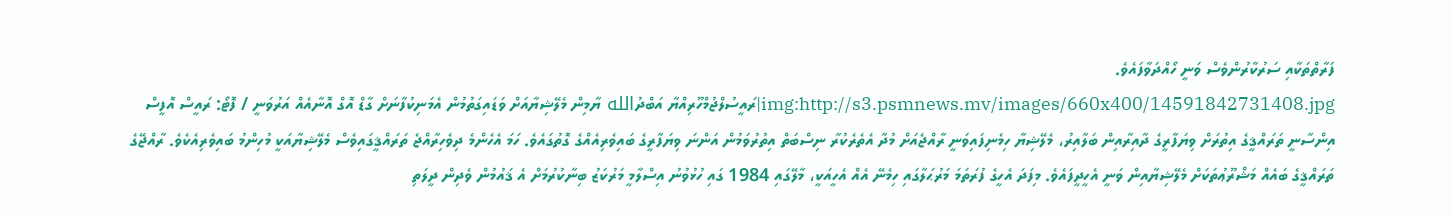ފަރާތްތަކާއި ސަރުކާރުންވެސް ވަނީ ހޯއްދަވާފައެވެ.
img:http://s3.psmnews.mv/images/660x400/14591842731408.jpg|ރައީސުލްޖުމްހޫރިއްޔާ އަބްދުالله ޔާމިން މެލޭޝިޔާއަށް ވަޑައިގަތުމުން އެމަނިކުފާނަށް ގާޑް އޮގް އޮނާއެއް އަރުވަނީ / ފޮޓޯ: ރައީސް އޮފީސް
އިންސާނީ ތަރައްޤީގެ އިތުރަށް ވިޔަފާރީގެ ދާއިރާއިން ބަލާއިރު، މެލޭޝިޔާ ހިމެނިފައިވަނީ ރާއްޖެއަށް މުދާ އެތެރެކުރާ ނިސްބަތް އިތުރުވަމުން އަންނަ ވިޔަފާރީގެ ބައިވެރިއެއްގެ ގޮތުގައެވެ. ހަމަ އެހެންމެ ދިވެހިރާއްޖެ ތަރައްޤީގައިވެސް މެލޭޝިޔާއަކީ މުހިންމު ބައިވެރިއެކެވެ. ރާއްޖޭގެ ތަރައްޤީގެ ބައެއް މަޝްރޫޢުތަކަށް މެލޭޝިޔާއިން ވަނީ އެހީދީފައެވެ. މިފަދަ އެހީގެ ފުރަތަމަ މަރުޙަލާގައި ހިމެނޭ އެއް އެހީއަކީ، މާލޭގައި 1984 ގައި ހުޅުވުނު އިސްލާމީ މަރުކަޒު ބިނާކުރުމަށް އެ ޤައުމުން ވެދިން ދީލަތި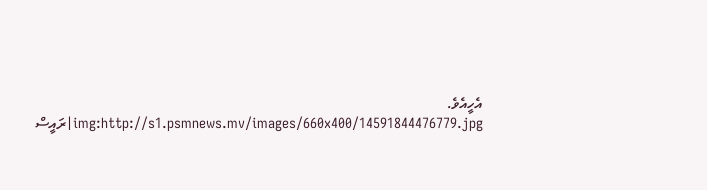އެހީއެވެ.
img:http://s1.psmnews.mv/images/660x400/14591844476779.jpg|ރައީސް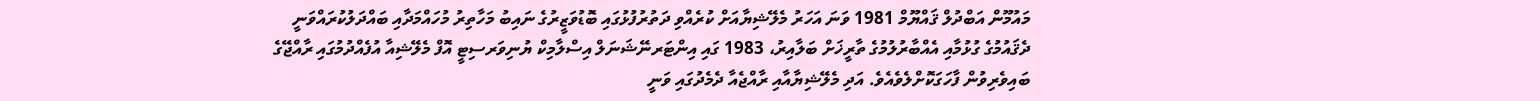މައުމޫން އަބްދުލް ޤައްޔޫމް 1981 ވަނަ އަހަރު މެލޭޝިޔާއަށް ކުރެއްވި ދަތުރުފުޅުގައި ބޮޑުވަޒީރުގެ ނައިބު މަހާތިރު މުހައްމަދާއި ބައްދަލުކުރައްވަނީ
ދެޤައުމުގެ ގުޅުމާއި އެއްބާރުލުމުގެ ތާރީޚަށް ބަލާއިރު، 1983 ގައި އިންޓަރނޭޝަނަލް އިސްލާމިކް ޔުނިވަރސިޓީ އޮފް މެލޭޝިއާ އުފެއްދުމުގައި ރާއްޖޭގެ ބައިވެރިވުން ފާހަގަކޮށްލެވެއެވެ. އަދި މެލޭޝިޔާއާއި ރާއްޖެއާ ދެމެދުގައި ވަނީ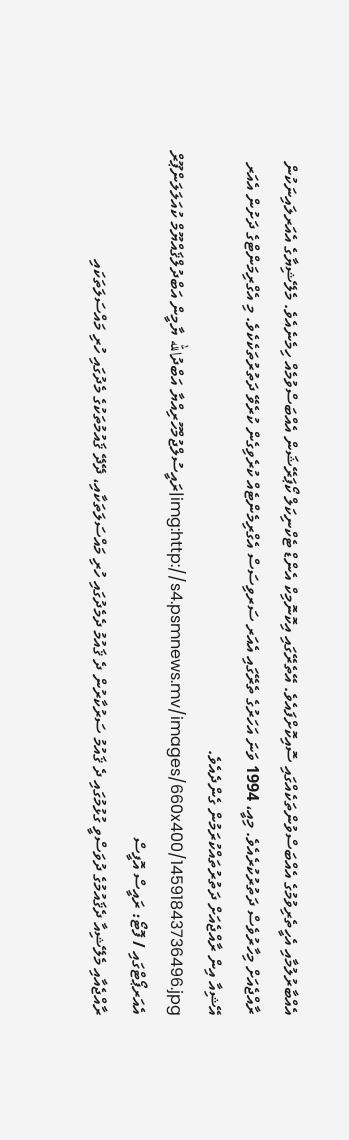އެއްބާރުލުމާއި އެހީތެރިވުމުގެ އެއްބަސްވުންތަކެއްގައި ސޮއިކޮށްފައެވެ. އޭތެރޭގައި އިކޮނޮމިކް އެންޑް ޓެކްނިކަލް ކޯޕަރޭޝަން އެއްބަސްވުމެއް ހިމެނެއެވެ. މެލޭޝިޔާގެ އެއަރލައިނަކުން ރާއްޖެއަށް މިހާރުވެސް ދަތުރުކުރެއެވެ. މިއީ، 1994 ވަނަ އަހަރުގެ ތެރޭގައި އެއަރ ސަރވިސަސް އެގްރިމެންޓެއް ކުރެވިގެން ކުރެވޭ ދަތުރުތަކެކެވެ. މި އެގްރިމަންޓްގެ ދަށުން އެއަރ އޭޝިއާ އިން ރާއްޖެއަށް ދަތުރުތައްކުރަމުން ގެންދެއެވެ.
img:http://s4.psmnews.mv/images/660x400/14591843736496.jpg|ރައީސުލްޖުމްހޫރިއްޔާ އަބްދުالله ޔާމީން އަބްދުލްޤައްޔޫމް ކުއަލަލަންޕޫރް އެއަރޕޯޓްގައި / ފޮޓޯ: ރައީސް އޮފީސް
ރާއްޖެއާއި މެލޭޝިއާ ދެޤައުމުގެ ދުވަސްވީ ގުޅުމުގައި ދެ ޤައުމު ސަރުކާރުން ދެ ޤައުމު ދެމެދުގައި ހުރި މައްސަލަތަކާއި، ދޭދޭ ޤައުމުތަކުގެ މެދުގައި ހުރި މައްސަލަތަކައި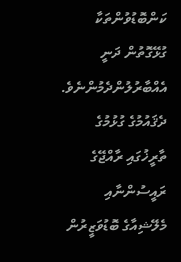ކަންބޮޑުވުންތަކާ ގުޅޭގޮތުން ދަނީ އެއްބާރުލުންދެމުންނެވެ. ދެޤައުމުގެ ގުޅުމުގެ ތާރީޚުގައި ރާއްޖޭގެ ރައީސުންނާއި މެލޭޝިއާގެ ބޮޑުވަޒީރުން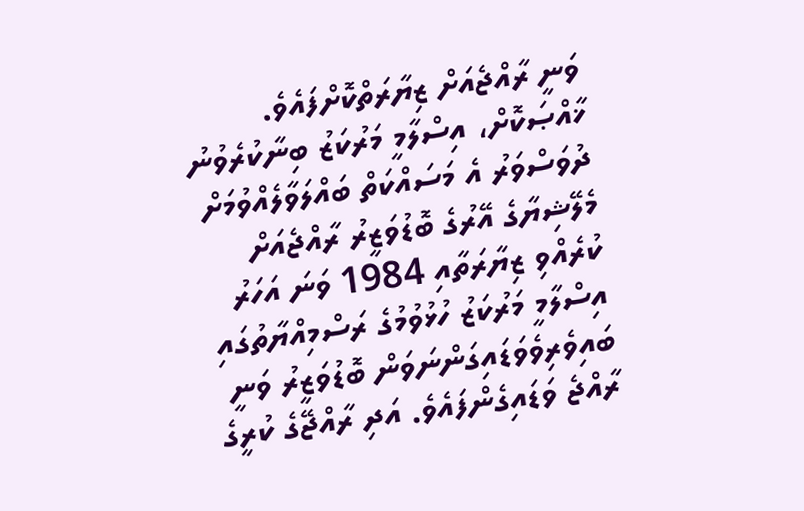ވަނީ ރާއްޖެއަށް ޒިޔާރަތްކޮށްފައެވެ. ޚާއްޞަކޮށް، އިސްލާމީ މަރުކަޒު ބިނާކުރެވުނު ދުވަސްވަރު އެ މަސައްކަތް ބައްލަވާލެއްވުމަށް މެލޭޝިޔާގެ އޭރުގެ ބޮޑުވަޒީރު ރާއްޖެއަށް ކުރެއްވި ޒިޔާރަތާއި 1984 ވަނަ އަހަރު އިސްލާމީ މަރުކަޒު ހުޅުވުމުގެ ރަސްމިއްޔާތުގައި ބައިވެރިވެވަޑައިގަންނަވަން ބޮޑުވަޒީރު ވަނީ ރާއްޖެ ވަޑައިގެންފައެވެ. އަދި ރާއްޖޭގެ ކުރީގެ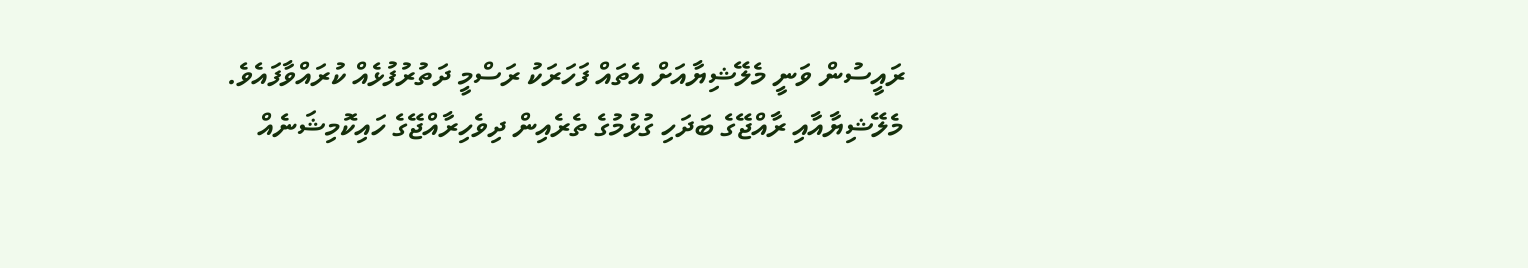ރައީސުން ވަނީ މެލޭޝިޔާއަށް އެތައް ފަހަރަކު ރަސްމީ ދަތުރުފުޅެއް ކުރައްވާފައެވެ.
މެލޭޝިޔާއާއި ރާއްޖޭގެ ބަދަހި ގުޅުމުގެ ތެރެއިން ދިވެހިރާއްޖޭގެ ހައިކޮމިޝަނެއް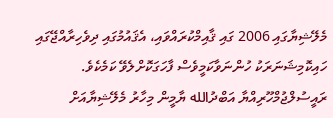މެލޭޝިޔާގައި 2006 ގައި ޤާއިމްކުރައްވައި، އެޤައުމުގައި ދިވެހިރާއްޖޭގައި ހައިކޮމިޝަނަރަކު ހުންނަވާކަމީވެސް ފާހަގަކޮށްލެވޭ ކަމެކެވެ.
ރައީސުލްޖުމްހޫރިއްޔާ އަބްދުالله ޔާމީން މިހާރު މެލޭޝިޔާއަށް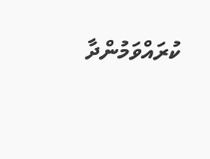ކުރައްވަމުންދާ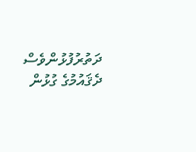ދަތުރުފުޅުންވެސް ދެޤައުމުގެ ގުޅުން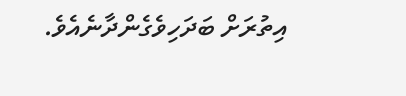އިތުރަށް ބަދަހިވެގެންދާނެއެވެ.